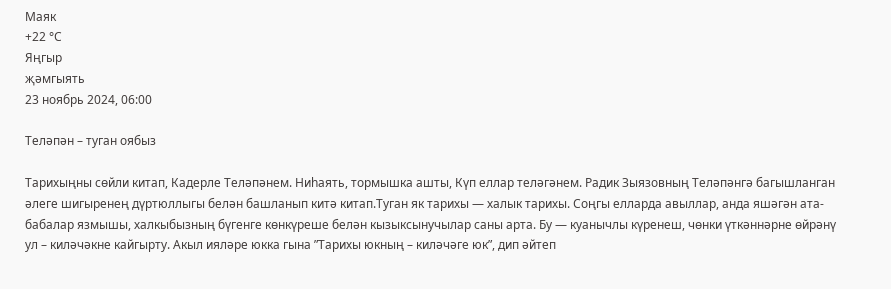Маяк
+22 °С
Яңгыр
җәмгыять
23 ноябрь 2024, 06:00

Теләпән – туган оябыз

Тарихыңны сөйли китап, Кадерле Теләпәнем. Ниһаять, тормышка ашты, Күп еллар теләгәнем. Радик Зыязовның Теләпәнгә багышланган әлеге шигыренең дүртюллыгы белән башланып китә китап.Туган як тарихы — халык тарихы. Соңгы елларда авыллар, анда яшәгән ата-бабалар язмышы, халкыбызның бүгенге көнкүреше белән кызыксынучылар саны арта. Бу — куанычлы күренеш, чөнки үткәннәрне өйрәнү ул – киләчәкне кайгырту. Акыл ияләре юкка гына ”Тарихы юкның – киләчәге юк”, дип әйтеп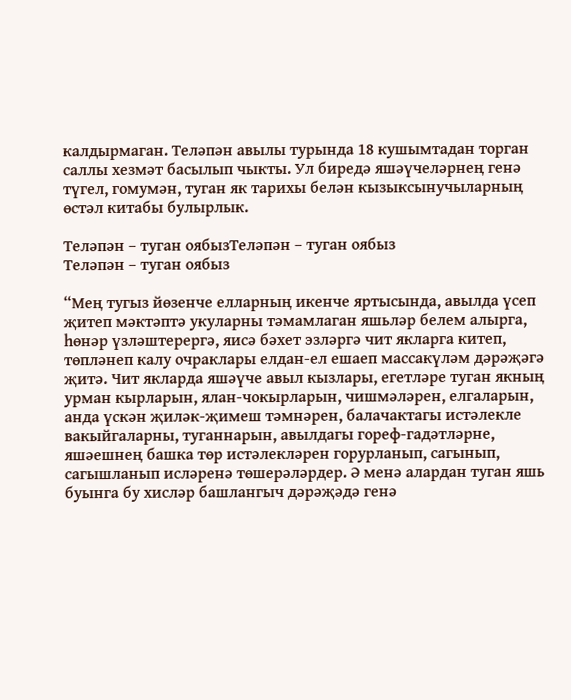калдырмаган. Теләпән авылы турында 18 кушымтадан торган саллы хезмәт басылып чыкты. Ул биредә яшәүчеләрнең генә түгел, гомумән, туган як тарихы белән кызыксынучыларның өстәл китабы булырлык.

Теләпән – туган оябызТеләпән – туган оябыз
Теләпән – туган оябыз

“Мең тугыз йөзенче елларның икенче яртысында, авылда үсеп җитеп мәктәптә укуларны тәмамлаган яшьләр белем алырга, һөнәр үзләштерергә, яисә бәхет эзләргә чит якларга китеп, төпләнеп калу очраклары елдан-ел ешаеп массакүләм дәрәҗәгә җитә. Чит якларда яшәүче авыл кызлары, егетләре туган якның урман кырларын, ялан-чокырларын, чишмәләрен, елгаларын, анда үскән җиләк-җимеш тәмнәрен, балачактагы истәлекле вакыйгаларны, туганнарын, авылдагы гореф-гадәтләрне, яшәешнең башка төр истәлекләрен горурланып, сагынып, сагышланып исләренә төшерәләрдер. Ә менә алардан туган яшь буынга бу хисләр башлангыч дәрәҗәдә генә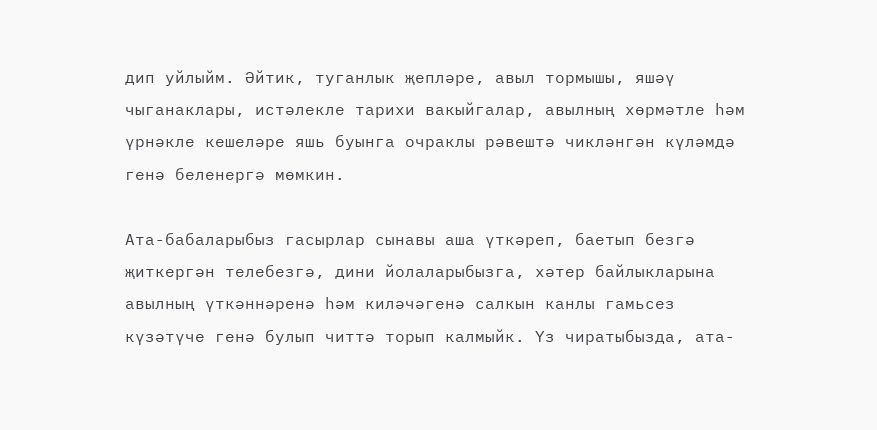дип уйлыйм. Әйтик, туганлык җепләре, авыл тормышы, яшәү чыганаклары, истәлекле тарихи вакыйгалар, авылның хөрмәтле һәм үрнәкле кешеләре яшь буынга очраклы рәвештә чикләнгән күләмдә генә беленергә мөмкин.

Ата-бабаларыбыз гасырлар сынавы аша үткәреп, баетып безгә җиткергән телебезгә, дини йолаларыбызга, хәтер байлыкларына авылның үткәннәренә һәм киләчәгенә салкын канлы гамьсез күзәтүче генә булып читтә торып калмыйк. Үз чиратыбызда, ата-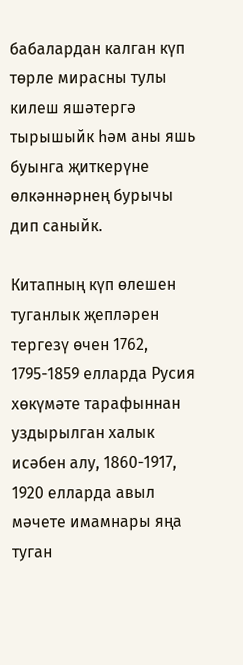бабалардан калган күп төрле мирасны тулы килеш яшәтергә тырышыйк һәм аны яшь буынга җиткерүне өлкәннәрнең бурычы дип саныйк.

Китапның күп өлешен туганлык җепләрен тергезү өчен 1762, 1795-1859 елларда Русия хөкүмәте тарафыннан уздырылган халык исәбен алу, 1860-1917, 1920 елларда авыл мәчете имамнары яңа туган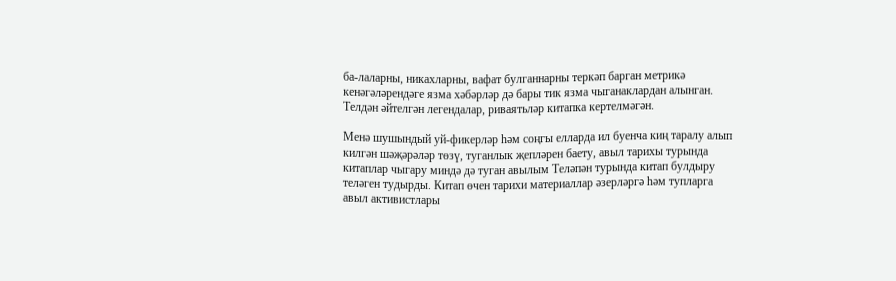ба-лаларны, никахларны, вафат булганнарны теркәп барган метрикә кенәгәләрендәге язма хәбәрләр дә бары тик язма чыганаклардан алынган. Телдән әйтелгән легендалар, риваятьләр китапка кертелмәгән.

Менә шушындый уй-фикерләр һәм соңгы елларда ил буенча киң таралу алып килгән шәҗәрәләр төзү, туганлык җепләрен баету, авыл тарихы турында китаплар чыгару миндә дә туган авылым Теләпән турында китап булдыру теләген тудырды. Китап өчен тарихи материаллар әзерләргә һәм тупларга авыл активистлары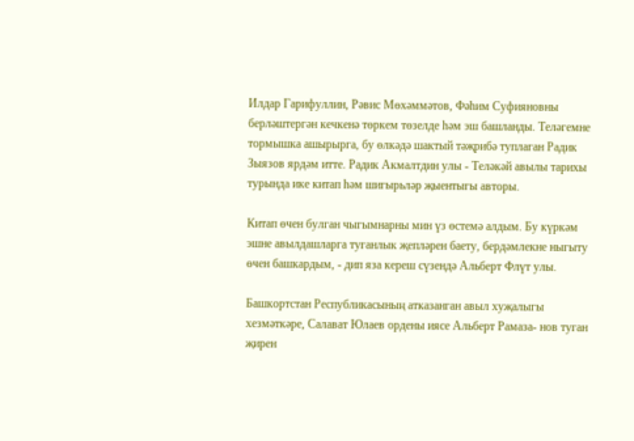Илдар Гарифуллин, Рәвис Мөхәммәтов, Фәһим Суфияновны берләштергән кечкенә төркем төзелде һәм эш башланды. Теләгемне тормышка ашырырга, бу өлкәдә шактый тәҗрибә туплаган Радик Зыязов ярдәм итте. Радик Акмалтдин улы - Теләкәй авылы тарихы турында ике китап һәм шигырьләр җыентыгы авторы.

Китап өчен булган чыгымнарны мин үз өстемә алдым. Бу күркәм эшне авылдашларга туганлык җепләрен баету, бердәмлекне ныгыту өчен башкардым, - дип яза кереш сүзендә Альберт Флүт улы.

Башкортстан Республикасының атказанган авыл хуҗалыгы хезмәткәре, Салават Юлаев ордены иясе Альберт Рамаза- нов туган җирен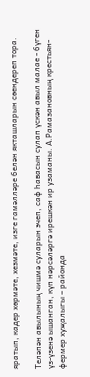яратып, кадер хөрмәте, хезмәте, изге гамәлләре белән якташларын сөендереп тора.

Теләпән авылының чишмә суларын эчеп, саф һавасын сулап үскән авыл малае - бүген үз-үзенә ышанган, күп нәрсәләргә ирешкән ир узаманы. А.Рамазановның крестьян-фермер хуҗалыгы – районда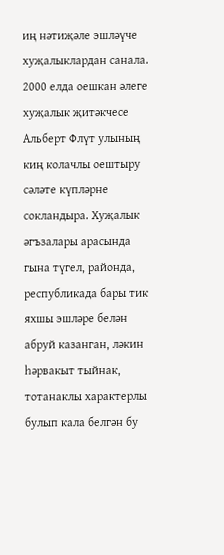иң нәтиҗәле эшләүче хуҗалыклардан санала. 2000 елда оешкан әлеге хуҗалык җитәкчесе Альберт Флүт улының киң колачлы оештыру сәләте күпләрне сокландыра. Хуҗалык әгъзалары арасында гына түгел, районда, республикада бары тик яхшы эшләре белән абруй казанган, ләкин һәрвакыт тыйнак, тотанаклы характерлы булып кала белгән бу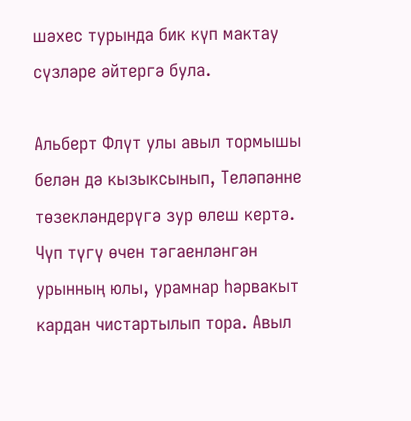шәхес турында бик күп мактау сүзләре әйтергә була.

Альберт Флүт улы авыл тормышы белән дә кызыксынып, Теләпәнне төзекләндерүгә зур өлеш кертә. Чүп түгү өчен тәгаенләнгән урынның юлы, урамнар һәрвакыт кардан чистартылып тора. Авыл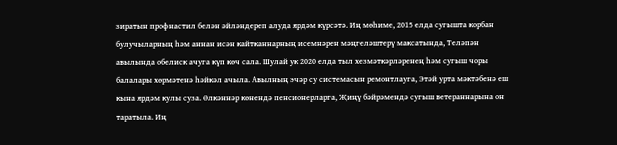зиратын профнастил белән әйләндереп алуда ярдәм күрсәтә. Иң мөһиме, 2015 елда сугышта корбан булучыларның һәм аннан исән кайтканнарның исемнәрен мәңгеләштерү максатында, Теләпән авылында обелиск ачуга күп көч сала. Шулай ук 2020 елда тыл хезмәткәрләренең һәм сугыш чоры балалары хөрмәтенә һәйкәл ачыла. Авылның эчәр су системасын ремонтлауга, Этәй урта мәктәбенә еш кына ярдәм кулы суза. Өлкәннәр көнендә пенсионерларга, Җиңү бәйрәмендә сугыш ветераннарына он таратыла. Иң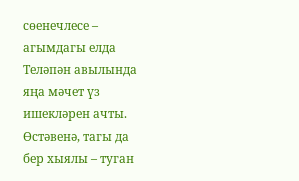сөенечлесе – агымдагы елда Теләпән авылында яңа мәчет үз ишекләрен ачты. Өстәвенә, тагы да бер хыялы – туган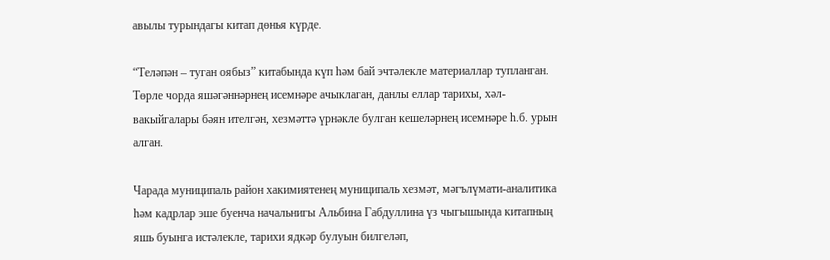авылы турындагы китап дөнья күрде.

“Теләпән – туган оябыз” китабында күп һәм бай эчтәлекле материаллар тупланган. Төрле чорда яшәгәннәрнең исемнәре ачыклаган, данлы еллар тарихы, хәл-вакыйгалары бәян ителгән, хезмәттә үрнәкле булган кешеләрнең исемнәре һ.б. урын алган.

Чарада муниципаль район хакимиятенең муниципаль хезмәт, мәгълүмати-аналитика һәм кадрлар эше буенча начальнигы Альбина Габдуллина үз чыгышында китапның яшь буынга истәлекле, тарихи ядкәр булуын билгеләп,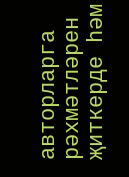авторларга рәхмәтләрен җиткерде һәм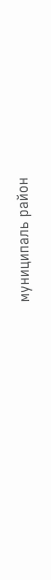муниципаль район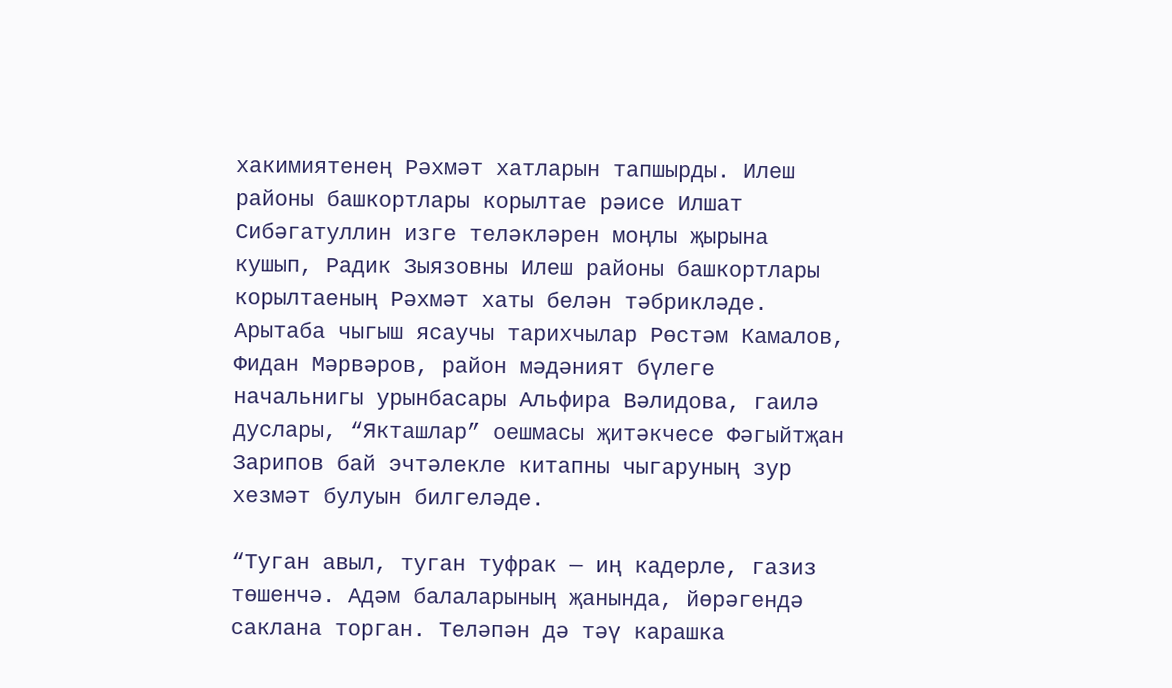хакимиятенең Рәхмәт хатларын тапшырды. Илеш районы башкортлары корылтае рәисе Илшат Сибәгатуллин изге теләкләрен моңлы җырына кушып, Радик Зыязовны Илеш районы башкортлары корылтаеның Рәхмәт хаты белән тәбрикләде. Арытаба чыгыш ясаучы тарихчылар Рөстәм Камалов, Фидан Мәрвәров, район мәдәният бүлеге начальнигы урынбасары Альфира Вәлидова, гаилә дуслары, “Якташлар” оешмасы җитәкчесе Фәгыйтҗан Зарипов бай эчтәлекле китапны чыгаруның зур хезмәт булуын билгеләде.

“Туган авыл, туган туфрак — иң кадерле, газиз төшенчә. Адәм балаларының җанында, йөрәгендә саклана торган. Теләпән дә тәү карашка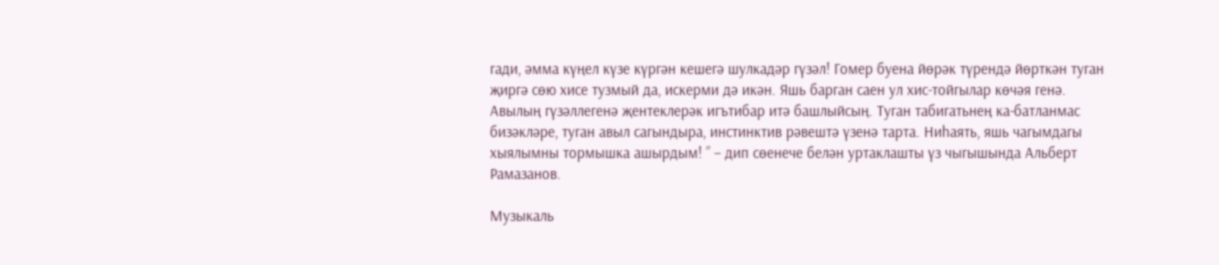гади, әмма күңел күзе күргән кешегә шулкадәр гүзәл! Гомер буена йөрәк түрендә йөрткән туган җиргә сөю хисе тузмый да, искерми дә икән. Яшь барган саен ул хис-тойгылар көчәя генә. Авылың гүзәллегенә җентеклерәк игътибар итә башлыйсың. Туган табигатьнең ка-батланмас бизәкләре, туган авыл сагындыра, инстинктив рәвештә үзенә тарта. Ниһаять, яшь чагымдагы хыялымны тормышка ашырдым! ” – дип сөенече белән уртаклашты үз чыгышында Альберт Рамазанов.

Музыкаль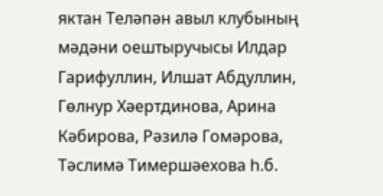яктан Теләпән авыл клубының мәдәни оештыручысы Илдар Гарифуллин, Илшат Абдуллин, Гөлнур Хәертдинова, Арина Кәбирова, Рәзилә Гомәрова, Тәслимә Тимершәехова һ.б.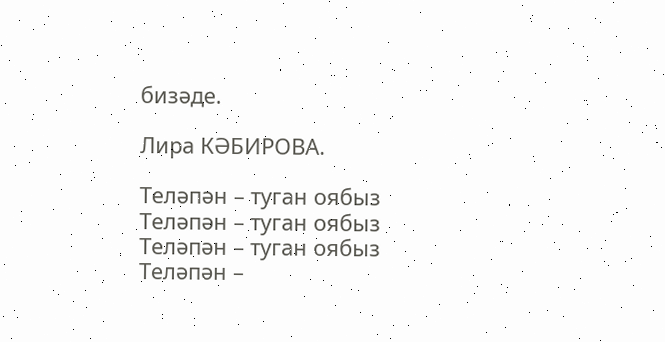бизәде.

Лира КӘБИРОВА.

Теләпән – туган оябыз
Теләпән – туган оябыз
Теләпән – туган оябыз
Теләпән –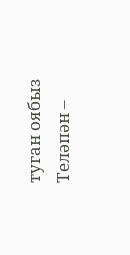туган оябыз
Теләпән –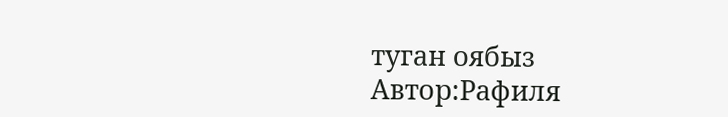туган оябыз
Автор:Рафиля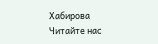Хабирова
Читайте нас